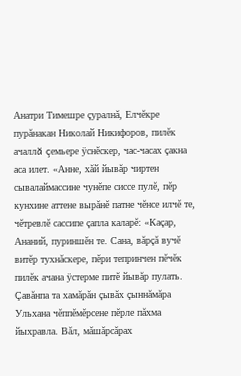Анатри Тимешре çуралнă, Елчĕкре пурăнакан Николай Никифоров, пилĕк ачаллă çемьере ÿснĕскер, час-часах çакна аса илет. «Анне, хăй йывăр чиртен сывалаймассине чунĕпе сиссе пулĕ, пĕр кунхине аттене вырăнĕ патне чĕнсе илчĕ те, чĕтревлĕ сассипе çапла каларĕ: «Каçар, Ананий, пуриншĕн те. Сана, вăрçă вучĕ витĕр тухнăскере, пĕри тепринчен пĕчĕк пилĕк ачана ÿстерме питĕ йывăр пулать. Çавăнпа та хамăрăн çывăх çыннăмăра Ульхана чĕппĕмĕрсене пĕрле пăхма йыхравла. Вăл, мăшăрсăрах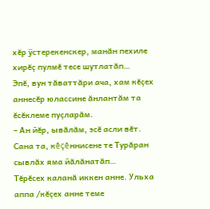хĕр ÿстерекенскер, манăн пехиле хирĕç пулмĕ тесе шутлатăп…
Эпĕ, вун тăваттăри ача, хам кĕçех аннесĕр юлассине ăнлантăм та ĕсĕклеме пуçларăм.
– Ан йĕр, ывăлăм, эсĕ асли вĕт. Сана та, кĕçĕннисене те Турăран сывлăх яма йăлăнатăп…
Тĕрĕсех каланă иккен анне. Ульха аппа /кĕçех анне теме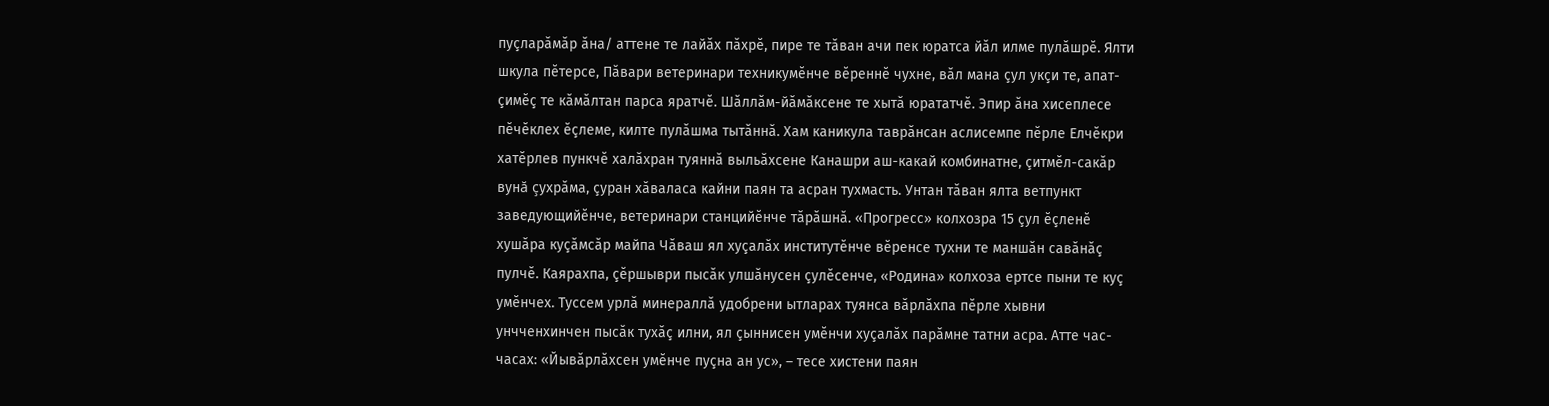пуçларăмăр ăна/ аттене те лайăх пăхрĕ, пире те тăван ачи пек юратса йăл илме пулăшрĕ. Ялти шкула пĕтерсе, Пăвари ветеринари техникумĕнче вĕреннĕ чухне, вăл мана çул укçи те, апат-çимĕç те кăмăлтан парса яратчĕ. Шăллăм-йăмăксене те хытă юрататчĕ. Эпир ăна хисеплесе пĕчĕклех ĕçлеме, килте пулăшма тытăннă. Хам каникула таврăнсан аслисемпе пĕрле Елчĕкри хатĕрлев пункчĕ халăхран туяннă выльăхсене Канашри аш-какай комбинатне, çитмĕл-сакăр вунă çухрăма, çуран хăваласа кайни паян та асран тухмасть. Унтан тăван ялта ветпункт заведующийĕнче, ветеринари станцийĕнче тăрăшнă. «Прогресс» колхозра 15 çул ĕçленĕ хушăра куçăмсăр майпа Чăваш ял хуçалăх институтĕнче вĕренсе тухни те маншăн савăнăç пулчĕ. Каярахпа, çĕршыври пысăк улшăнусен çулĕсенче, «Родина» колхоза ертсе пыни те куç умĕнчех. Туссем урлă минераллă удобрени ытларах туянса вăрлăхпа пĕрле хывни унчченхинчен пысăк тухăç илни, ял çыннисен умĕнчи хуçалăх парăмне татни асра. Атте час-часах: «Йывăрлăхсен умĕнче пуçна ан ус», – тесе хистени паян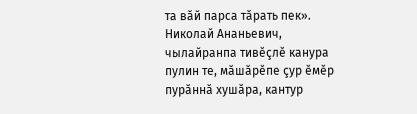та вăй парса тăрать пек».
Николай Ананьевич, чылайранпа тивĕçлĕ канура пулин те, мăшăрĕпе çур ĕмĕр пурăннă хушăра, кантур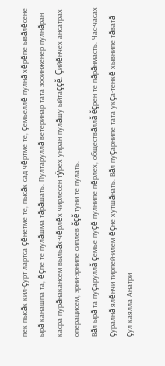пек пысăк кил-çурт лартса çĕнетме те, пысăк сад чĕртме те, çемьеллĕ пулнă хĕрĕпе ывăлĕсене ырă канашпа та, ĕçпе те пулăшма тăрăшать. Пултаруллă ветеринар тата зооинженер пулнăран касра пурăнакансем выльăх-чĕрлĕх чирлесен тÿрех унран пулăшу ыйтаççĕ. Çийĕнчех ансатрах операцисем, эрни-эрнипе сиплев ĕçĕ туни те пулать.
Вăл ырă та пуçаруллă çемье пуçĕ пулнипе пĕрлех, обществăллă ĕçрен те пăрăнмасть. Час-часах çуралнă ялĕнчи тирпей-илем ĕçне хутшăнать. Вăл пуçарнипе тата укçа-тенкĕ хывнипе тăватă çул каялла Анатри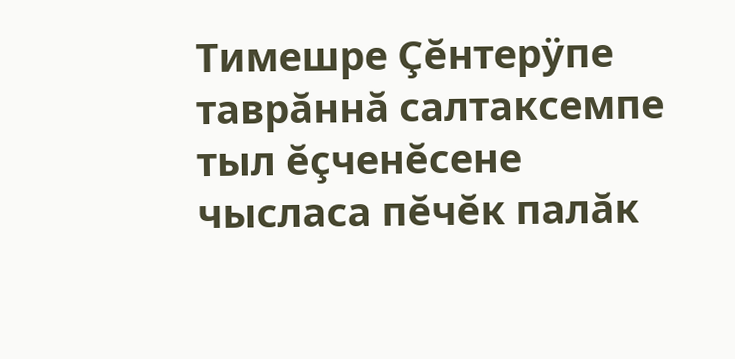Тимешре Çĕнтерÿпе таврăннă салтаксемпе тыл ĕçченĕсене чысласа пĕчĕк палăк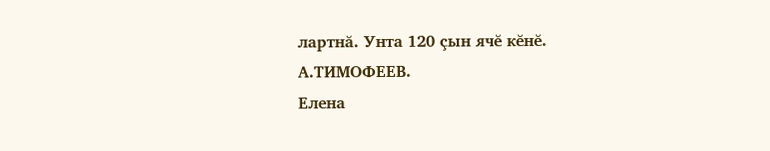лартнă. Унта 120 çын ячĕ кĕнĕ.
А.ТИМОФЕЕВ.
Елена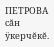ПЕТРОВА сăн ÿкерчĕкĕ.